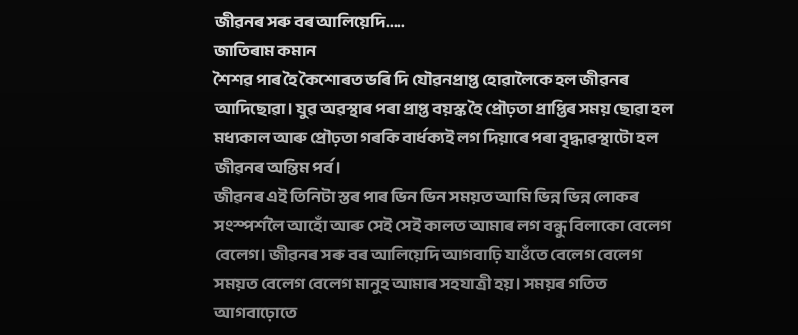জীৱনৰ সৰু বৰ আলিয়েদি.....
জাতিৰাম কমান
শৈশৱ পাৰ হৈ কৈশোৰত ভৰি দি যৌৱনপ্ৰাপ্ত হোৱালৈকে হল জীৱনৰ আদিছোৱা। যুৱ অৱস্থাৰ পৰা প্ৰাপ্ত বয়স্ক হৈ প্ৰৌঢ়তা প্ৰাপ্তিৰ সময় ছোৱা হল মধ্যকাল আৰু প্ৰৌঢ়তা গৰকি বাৰ্ধক্যই লগ দিয়াৰে পৰা বৃদ্ধাৱস্থাটো হল জীৱনৰ অন্তিম পৰ্ব।
জীৱনৰ এই তিনিটা স্তৰ পাৰ ভিন ভিন সময়ত আমি ভিন্ন ভিন্ন লোকৰ সংস্পৰ্শলৈ আহোঁ আৰু সেই সেই কালত আমাৰ লগ বন্ধু বিলাকো বেলেগ বেলেগ। জীৱনৰ সৰু বৰ আলিয়েদি আগবাঢ়ি যাওঁতে বেলেগ বেলেগ সময়ত বেলেগ বেলেগ মানুহ আমাৰ সহযাত্ৰী হয়। সময়ৰ গতিত আগবাঢ়োতে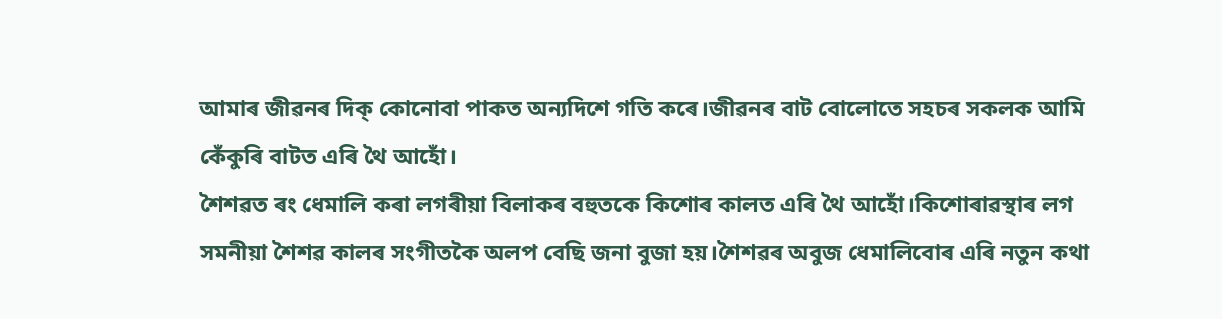আমাৰ জীৱনৰ দিক্ কোনোবা পাকত অন্যদিশে গতি কৰে।জীৱনৰ বাট বোলোতে সহচৰ সকলক আমি কেঁকুৰি বাটত এৰি থৈ আহোঁ।
শৈশৱত ৰং ধেমালি কৰা লগৰীয়া বিলাকৰ বহুতকে কিশোৰ কালত এৰি থৈ আহোঁ।কিশোৰাৱস্থাৰ লগ সমনীয়া শৈশৱ কালৰ সংগীতকৈ অলপ বেছি জনা বুজা হয়।শৈশৱৰ অবুজ ধেমালিবোৰ এৰি নতুন কথা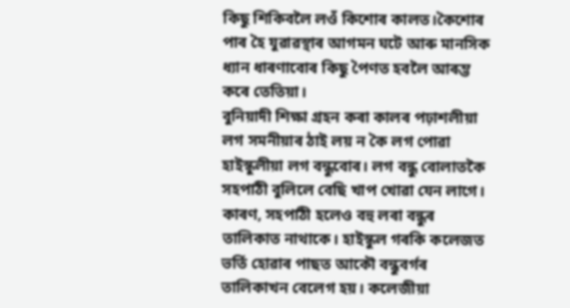কিছু শিকিবলৈ লওঁ কিশোৰ কালত।কৈশোৰ পাৰ হৈ যুৱাৱস্থাৰ আগমন ঘটে আৰু মানসিক ধ্যান ধাৰণাবোৰ কিছু পৈণত হবলৈ আৰম্ভ কৰে তেতিয়া।
বুনিয়াদী শিক্ষা গ্ৰহন কৰা কালৰ পঢ়াশলীয়া লগ সমনীয়াৰ ঠাই লয় ন কৈ লগ পোৱা হাইস্কুলীয়া লগ বন্ধুবোৰ। লগ বন্ধু বোলাতকৈ সহপাঠী বুলিলে বেছি খাপ খোৱা যেন লাগে। কাৰণ, সহপাঠী হলেও বহু লৰা বন্ধুৰ তালিকাত নাথাকে। হাইস্কুল গৰকি কলেজত ভৰ্তি হোৱাৰ পাছত আকৌ বন্ধুবৰ্গৰ তালিকাখন বেলেগ হয়। কলেজীয়া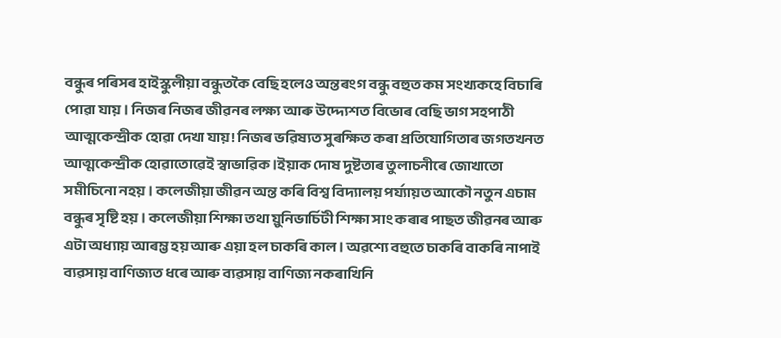বন্ধুৰ পৰিসৰ হাইস্কুলীয়া বন্ধুতকৈ বেছি হলেও অন্তৰংগ বন্ধু বহুত কম সংখ্যকহে বিচাৰি পোৱা যায়। নিজৰ নিজৰ জীৱনৰ লক্ষ্য আৰু উদ্দ্যেশত বিভোৰ বেছি ভাগ সহপাঠী আত্মকেন্দ্ৰীক হোৱা দেখা যায়! নিজৰ ভৱিষ্যত সুৰক্ষিত কৰা প্ৰতিযোগিতাৰ জগতখনত আত্মকেন্দ্ৰীক হোৱাতোৱেই স্বাভাৱিক।ইয়াক দোষ দুষ্টতাৰ তুলাচনীৰে জোখাতো সমীচিনো নহয়। কলেজীয়া জীৱন অন্ত কৰি বিশ্ব বিদ্যালয় পৰ্য্যায়ত আকৌ নতুন এচাম বন্ধুৰ সৃষ্টি হয়। কলেজীয়া শিক্ষা তথা য়ুনিভাৰ্চিটী শিক্ষা সাং কৰাৰ পাছত জীৱনৰ আৰু এটা অধ্যায় আৰম্ভ হয় আৰু এয়া হল চাকৰি কাল। অৱশ্যে বহুতে চাকৰি বাকৰি নাপাই ব্যৱসায় বাণিজ্যত ধৰে আৰু ব্যৱসায় বাণিজ্য নকৰাখিনি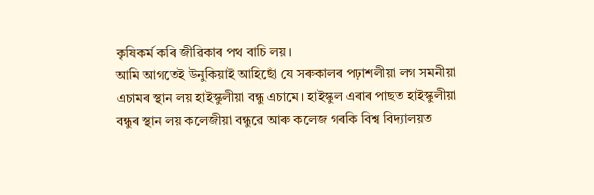কৃষিকৰ্ম কৰি জীৱিকাৰ পথ বাচি লয়।
আমি আগতেই উনুকিয়াই আহিছোঁ যে সৰুকালৰ পঢ়াশলীয়া লগ সমনীয়া এচামৰ স্থান লয় হাইস্কুলীয়া বন্ধু এচামে। হাইস্কুল এৰাৰ পাছত হাইস্কুলীয়া বন্ধুৰ স্থান লয় কলেজীয়া বন্ধুৱে আৰু কলেজ গৰকি বিশ্ব বিদ্যালয়ত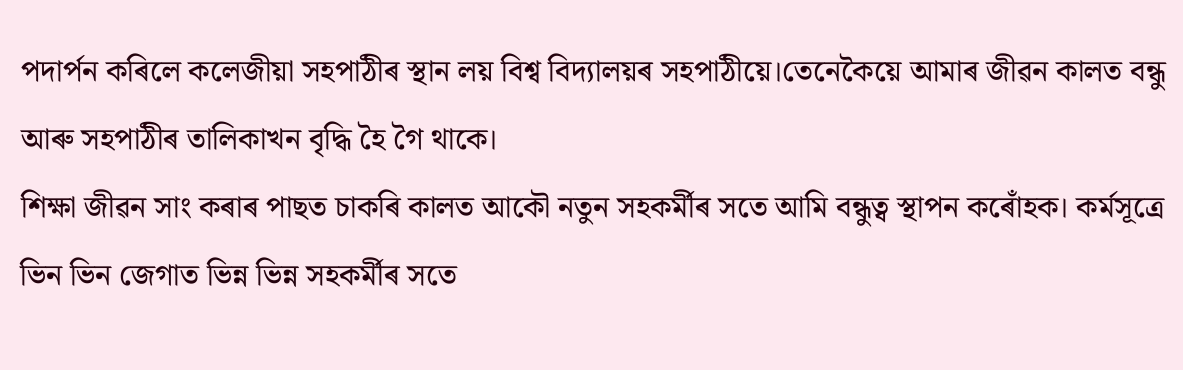পদাৰ্পন কৰিলে কলেজীয়া সহপাঠীৰ স্থান লয় বিশ্ব বিদ্যালয়ৰ সহপাঠীয়ে।তেনেকৈয়ে আমাৰ জীৱন কালত বন্ধু আৰু সহপাঠীৰ তালিকাখন বৃদ্ধি হৈ গৈ থাকে।
শিক্ষা জীৱন সাং কৰাৰ পাছত চাকৰি কালত আকৌ নতুন সহকৰ্মীৰ সতে আমি বন্ধুত্ব স্থাপন কৰোঁহক। কৰ্মসূত্ৰে ভিন ভিন জেগাত ভিন্ন ভিন্ন সহকৰ্মীৰ সতে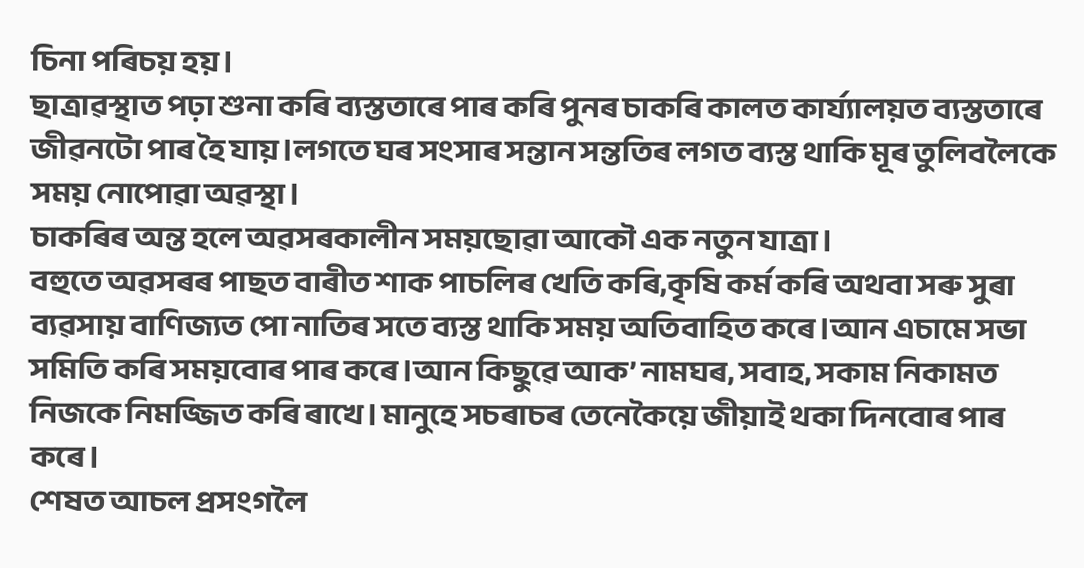চিনা পৰিচয় হয়।
ছাত্ৰাৱস্থাত পঢ়া শুনা কৰি ব্যস্ততাৰে পাৰ কৰি পুনৰ চাকৰি কালত কাৰ্য্যালয়ত ব্যস্ততাৰে জীৱনটো পাৰ হৈ যায়।লগতে ঘৰ সংসাৰ সন্তান সন্ততিৰ লগত ব্যস্ত থাকি মূৰ তুলিবলৈকে সময় নোপোৱা অৱস্থা।
চাকৰিৰ অন্ত হলে অৱসৰকালীন সময়ছোৱা আকৌ এক নতুন যাত্ৰা।
বহুতে অৱসৰৰ পাছত বাৰীত শাক পাচলিৰ খেতি কৰি,কৃষি কৰ্ম কৰি অথবা সৰু সুৰা ব্যৱসায় বাণিজ্যত পো নাতিৰ সতে ব্যস্ত থাকি সময় অতিবাহিত কৰে।আন এচামে সভা সমিতি কৰি সময়বোৰ পাৰ কৰে।আন কিছুৱে আক’ নামঘৰ, সবাহ, সকাম নিকামত নিজকে নিমজ্জিত কৰি ৰাখে। মানুহে সচৰাচৰ তেনেকৈয়ে জীয়াই থকা দিনবোৰ পাৰ কৰে।
শেষত আচল প্ৰসংগলৈ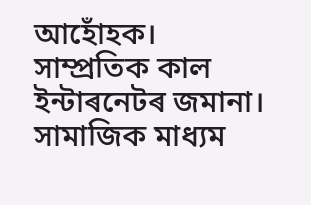আহোঁহক।
সাম্প্ৰতিক কাল ইন্টাৰনেটৰ জমানা।
সামাজিক মাধ্যম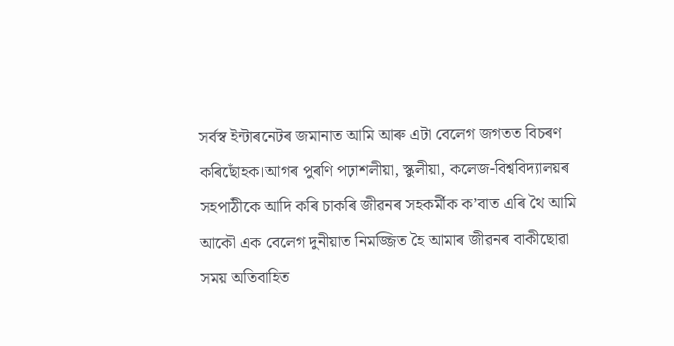সৰ্বস্ব ইন্টাৰনেটৰ জমানাত আমি আৰু এটা বেলেগ জগতত বিচৰণ কৰিছোঁহক।আগৰ পুৰণি পঢ়াশলীয়া, স্কুলীয়া, কলেজ-বিশ্ববিদ্যালয়ৰ সহপাঠীকে আদি কৰি চাকৰি জীৱনৰ সহকৰ্মীক ক’বাত এৰি থৈ আমি আকৌ এক বেলেগ দুনীয়াত নিমজ্জিত হৈ আমাৰ জীৱনৰ বাকীছোৱা সময় অতিবাহিত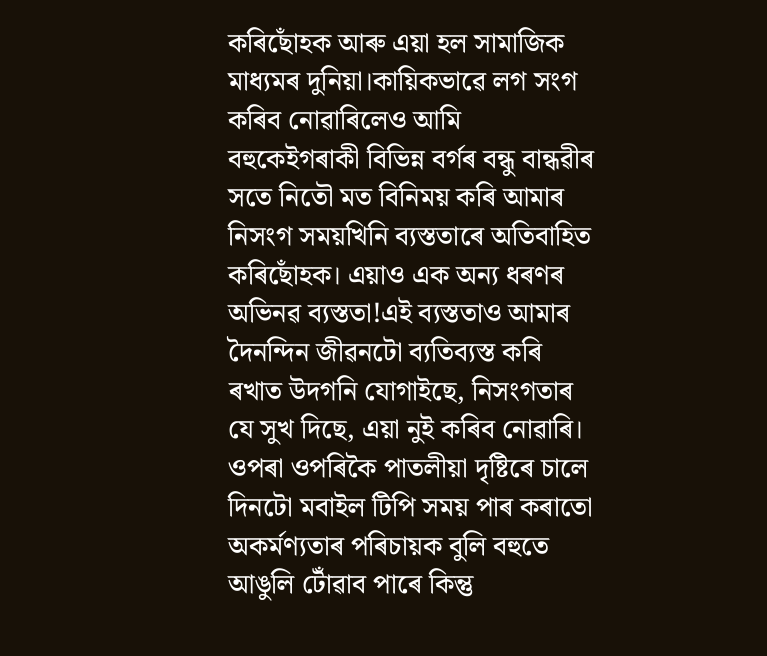কৰিছোঁহক আৰু এয়া হল সামাজিক মাধ্যমৰ দুনিয়া।কায়িকভাৱে লগ সংগ কৰিব নোৱাৰিলেও আমি বহুকেইগৰাকী বিভিন্ন বৰ্গৰ বন্ধু বান্ধৱীৰ সতে নিতৌ মত বিনিময় কৰি আমাৰ নিসংগ সময়খিনি ব্যস্ততাৰে অতিবাহিত কৰিছোঁহক। এয়াও এক অন্য ধৰণৰ অভিনৱ ব্যস্ততা!এই ব্যস্ততাও আমাৰ দৈনন্দিন জীৱনটো ব্যতিব্যস্ত কৰি ৰখাত উদগনি যোগাইছে, নিসংগতাৰ যে সুখ দিছে, এয়া নুই কৰিব নোৱাৰি।
ওপৰা ওপৰিকৈ পাতলীয়া দৃষ্টিৰে চালে দিনটো মবাইল টিপি সময় পাৰ কৰাতো অকৰ্মণ্যতাৰ পৰিচায়ক বুলি বহুতে আঙুলি টোঁৱাব পাৰে কিন্তু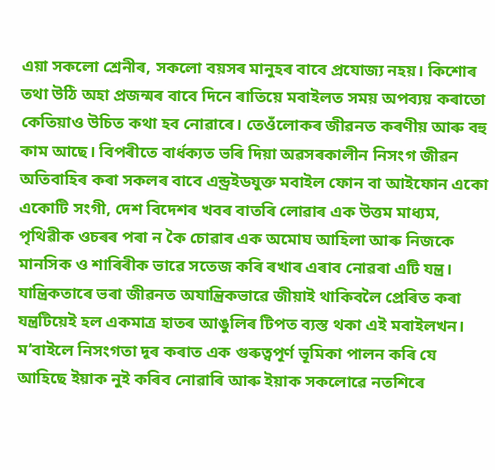এয়া সকলো শ্ৰেনীৰ, সকলো বয়সৰ মানুহৰ বাবে প্ৰযোজ্য নহয়। কিশোৰ তথা উঠি অহা প্ৰজন্মৰ বাবে দিনে ৰাতিয়ে মবাইলত সময় অপব্যয় কৰাতো কেতিয়াও উচিত কথা হব নোৱাৰে। তেওঁলোকৰ জীৱনত কৰণীয় আৰু বহু কাম আছে। বিপৰীতে বাৰ্ধক্যত ভৰি দিয়া অৱসৰকালীন নিসংগ জীৱন অতিবাহিৰ কৰা সকলৰ বাবে এন্ড্ৰইডযুক্ত মবাইল ফোন বা আইফোন একো একোটি সংগী, দেশ বিদেশৰ খবৰ বাতৰি লোৱাৰ এক উত্তম মাধ্যম, পৃথিৱীক ওচৰৰ পৰা ন কৈ চোৱাৰ এক অমোঘ আহিলা আৰু নিজকে মানসিক ও শাৰিৰীক ভাৱে সতেজ কৰি ৰখাৰ এৰাব নোৱৰা এটি যন্ত্ৰ। যান্ত্ৰিকতাৰে ভৰা জীৱনত অযান্ত্ৰিকভাৱে জীয়াই থাকিবলৈ প্ৰেৰিত কৰা যন্ত্ৰটিয়েই হল একমাত্ৰ হাতৰ আঙুলিৰ টিপত ব্যস্ত থকা এই মবাইলখন। ম’বাইলে নিসংগতা দূৰ কৰাত এক গুৰুত্বপূৰ্ণ ভূমিকা পালন কৰি যে আহিছে ইয়াক নুই কৰিব নোৱাৰি আৰু ইয়াক সকলোৱে নতশিৰে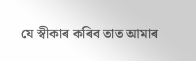যে স্বীকাৰ কৰিব তাত আমাৰ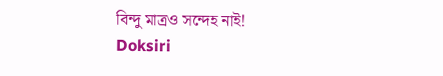বিন্দু মাত্ৰও সন্দেহ নাই!
Doksiri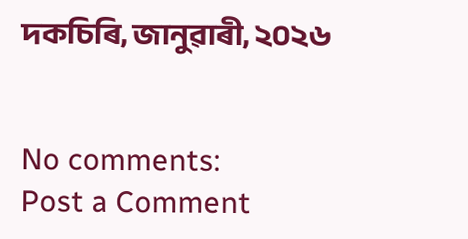দকচিৰি, জানুৱাৰী, ২০২৬


No comments:
Post a Comment